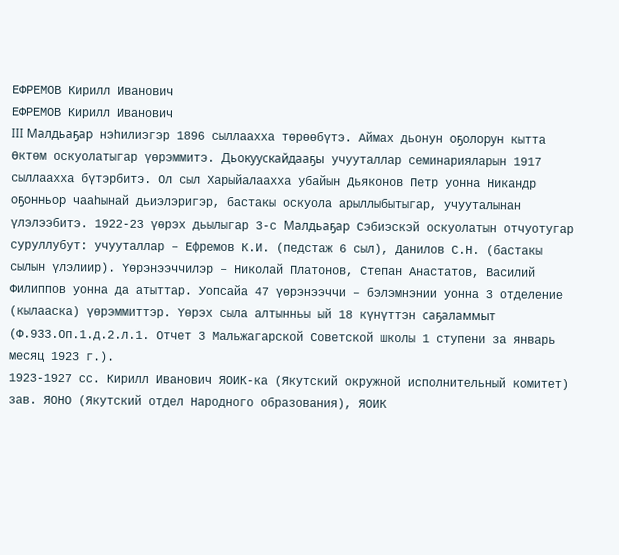ЕФРЕМОВ Кирилл Иванович
ЕФРЕМОВ Кирилл Иванович
III Малдьаҕар нэһилиэгэр 1896 сыллаахха төрөөбүтэ. Аймах дьонун оҕолорун кытта Өктөм оскуолатыгар үөрэммитэ. Дьокуускайдааҕы учууталлар семинарияларын 1917 сыллаахха бүтэрбитэ. Ол сыл Харыйалаахха убайын Дьяконов Петр уонна Никандр оҕонньор чааһынай дьиэлэригэр, бастакы оскуола арыллыбытыгар, учууталынан үлэлээбитэ. 1922-23 үөрэх дьылыгар 3-с Малдьаҕар Сэбиэскэй оскуолатын отчуотугар суруллубут: учууталлар – Ефремов К.И. (педстаж 6 сыл), Данилов С.Н. (бастакы сылын үлэлиир). Үөрэнээччилэр – Николай Платонов, Степан Анастатов, Василий Филиппов уонна да атыттар. Уопсайа 47 үөрэнээччи – бэлэмнэнии уонна 3 отделение (кылааска) үөрэммиттэр. Үөрэх сыла алтынньы ый 18 күнүттэн саҕаламмыт (Ф.933.Оп.1.д.2.л.1. Отчет 3 Мальжагарской Советской школы 1 ступени за январь месяц 1923 г.).
1923-1927 сс. Кирилл Иванович ЯОИК-ка (Якутский окружной исполнительный комитет) зав. ЯОНО (Якутский отдел Народного образования), ЯОИК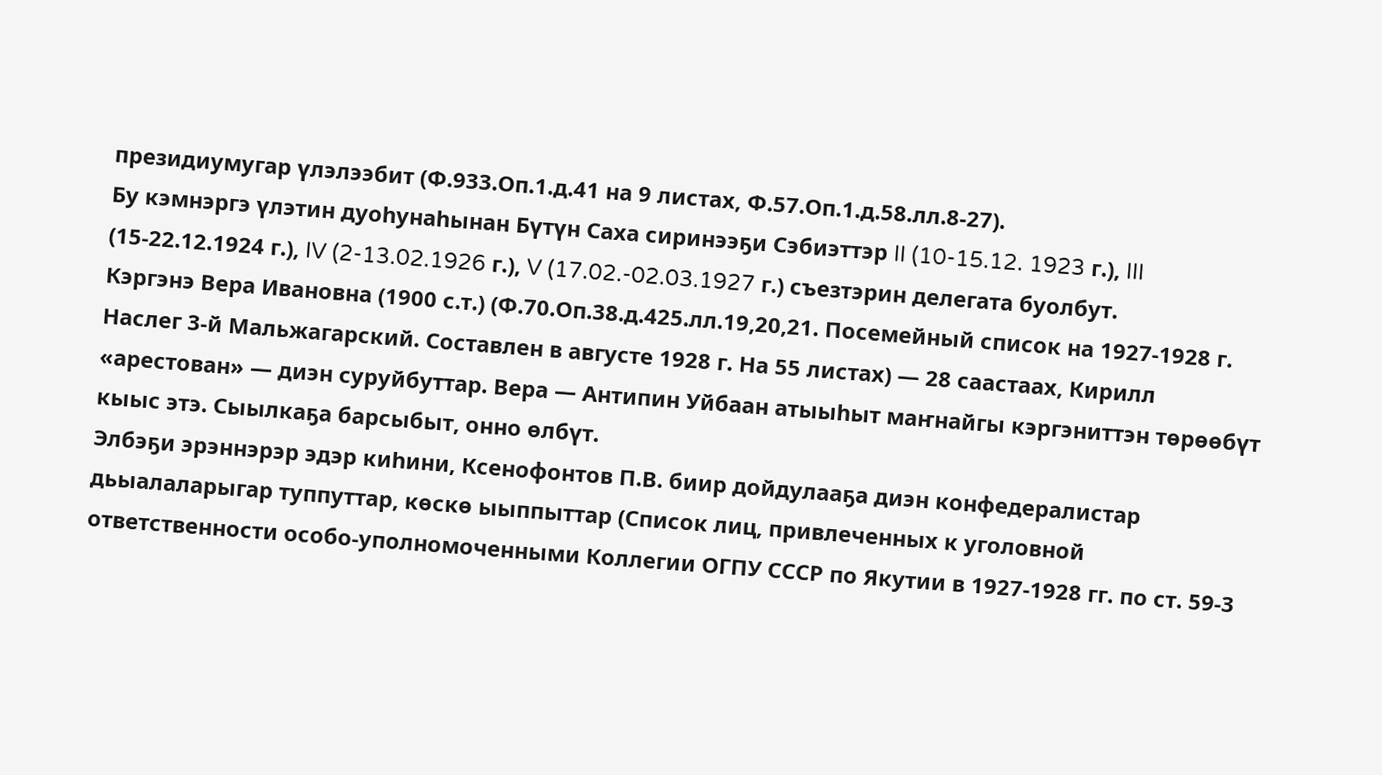президиумугар үлэлээбит (Ф.933.Оп.1.д.41 на 9 листах, Ф.57.Оп.1.д.58.лл.8-27).
Бу кэмнэргэ үлэтин дуоһунаһынан Бүтүн Саха сиринээҕи Сэбиэттэр II (10-15.12. 1923 г.), III (15-22.12.1924 г.), IV (2-13.02.1926 г.), V (17.02.-02.03.1927 г.) съезтэрин делегата буолбут.
Кэргэнэ Вера Ивановна (1900 с.т.) (Ф.70.Оп.38.д.425.лл.19,20,21. Посемейный список на 1927-1928 г. Наслег 3-й Мальжагарский. Составлен в августе 1928 г. На 55 листах) — 28 саастаах, Кирилл «арестован» — диэн суруйбуттар. Вера — Антипин Уйбаан атыыһыт маҥнайгы кэргэниттэн төрөөбүт кыыс этэ. Сыылкаҕа барсыбыт, онно өлбүт.
Элбэҕи эрэннэрэр эдэр киһини, Ксенофонтов П.В. биир дойдулааҕа диэн конфедералистар дьыалаларыгар туппуттар, көскө ыыппыттар (Список лиц, привлеченных к уголовной ответственности особо-уполномоченными Коллегии ОГПУ СССР по Якутии в 1927-1928 гг. по ст. 59-3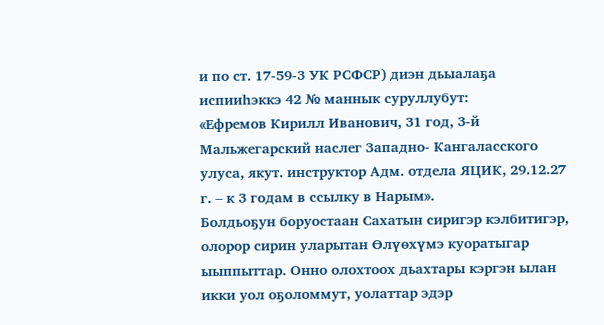и по ст. 17-59-3 УК РСФСР) диэн дьыалаҕа испииһэккэ 42 № маннык суруллубут:
«Ефремов Кирилл Иванович, 31 год, 3-й Мальжегарский наслег Западно- Кангаласского улуса, якут. инструктор Адм. отдела ЯЦИК, 29.12.27 г. – к 3 годам в ссылку в Нарым».
Болдьоҕун боруостаан Сахатын сиригэр кэлбитигэр, олорор сирин уларытан Өлүөхүмэ куоратыгар ыыппыттар. Онно олохтоох дьахтары кэргэн ылан икки уол оҕоломмут, уолаттар эдэр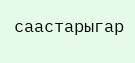саастарыгар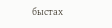быстах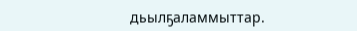дьылҕаламмыттар.